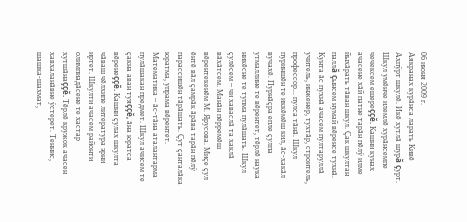06 июня 2009 г.
Аякранах курăнса ларать Кивĕ Ахпÿрт шкулĕ. Икĕ хутлă шурă çурт. Шкул умĕнче илемлĕ хурăнсемпе чечексем ешереççĕ. Кашни кунах ачасене хăй патне тарăн пĕлÿ илме йыхăрать тăван шкул. Çак шкултан паллă çынсем нумай вĕренсе тухнă. Кунта ăс пухнă ачасем пултаруллă учитель, инженер, тухтăр, строитель, профессор... пулса тăнă. Шкул пуриншĕн те иккĕмĕш кил, ăс-хакăл вучахĕ. Пурнăçра епле çулпа утмаллине те вĕрентет, тĕрлĕ наука никĕсне те тупма пулăшать. Шкул çулĕсем – чи хаваслă та хаклă вăхăтсем. Манăн пĕрремĕш вĕрентекенĕм М. Ярусова. Миçе çул ĕнтĕ вăл çамрăк ăрăва тарăн пĕлÿ парассишĕн тăрăшать. Çут çанталăка юратма, упрама вĕрентет. Математика – ăс-тăна аталантарма пулăшакан предмет. Шкул ачисем те çакна аван туяççĕ, ăна юратса вĕренеççĕ. Кашни çулах шкулта чăваш чĕлхипе литература эрни иртет. Шкулти ачасем районти олимпиадăсене те хастар хутшăнаççĕ. Тĕрлĕ кружок ачасен хавхаланăвне ÿстерет. Теннис, шашка-шахмат,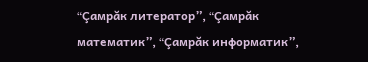“Çамрăк литератор”, “Çамрăк математик”, “Çамрăк информатик”,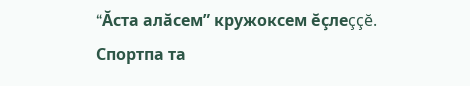“Ăста алăсем” кружоксем ĕçлеççĕ. Спортпа та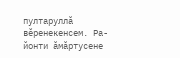пултаруллă вĕренекенсем. Ра-йонти ăмăртусене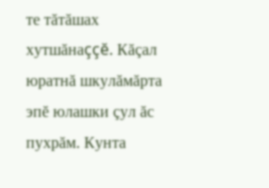те тăтăшах хутшăнаççĕ. Кăçал юратнă шкулăмăрта эпĕ юлашки çул ăс пухрăм. Кунта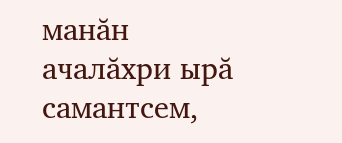манăн ачалăхри ырă самантсем,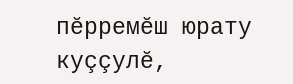пĕрремĕш юрату куççулĕ,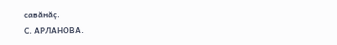савăнăç.
С. АРЛАНОВА.